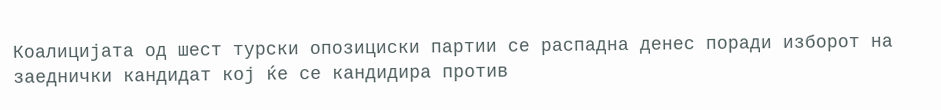Коалицијата од шест турски опозициски партии се распадна денес поради изборот на заеднички кандидат кој ќе се кандидира против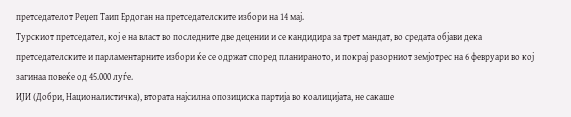претседателот Реџеп Таип Ердоган на претседателските избори на 14 мај.
Турскиот претседател, кој е на власт во последните две децении и се кандидира за трет мандат, во средата објави дека претседателските и парламентарните избори ќе се одржат според планираното, и покрај разорниот земјотрес на 6 февруари во кој загинаа повеќе од 45.000 луѓе.
ИЈИ (Добри, Националистичка), втората најсилна опозициска партија во коалицијата, не сакаше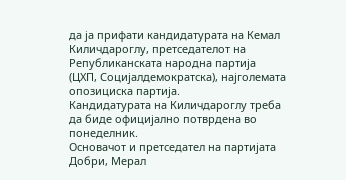да ја прифати кандидатурата на Кемал Киличдароглу, претседателот на Републиканската народна партија (ЦХП, Социјалдемократска), најголемата опозициска партија.
Кандидатурата на Киличдароглу треба да биде официјално потврдена во понеделник.
Основачот и претседател на партијата Добри, Мерал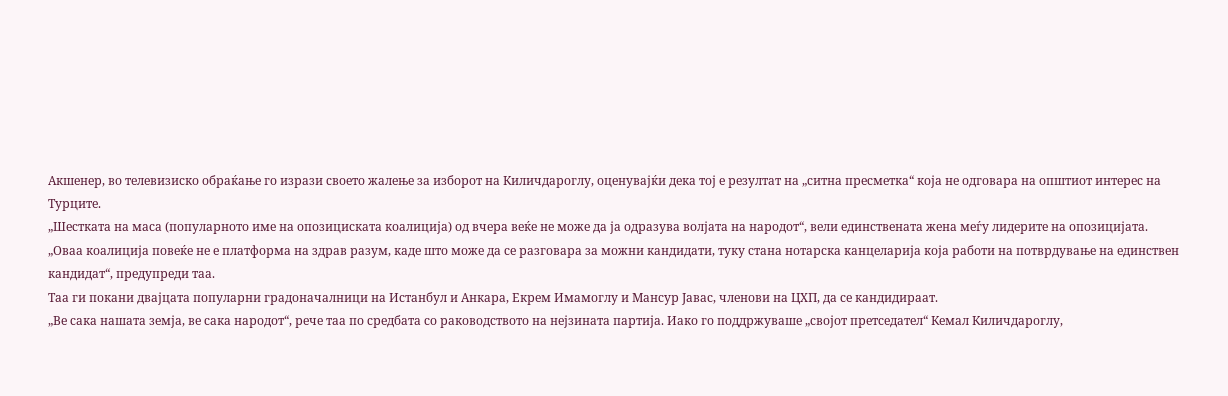Акшенер, во телевизиско обраќање го изрази своето жалење за изборот на Киличдароглу, оценувајќи дека тој е резултат на „ситна пресметка“ која не одговара на општиот интерес на Турците.
„Шестката на маса (популарното име на опозициската коалиција) од вчера веќе не може да ја одразува волјата на народот“, вели единствената жена меѓу лидерите на опозицијата.
„Оваа коалиција повеќе не е платформа на здрав разум, каде што може да се разговара за можни кандидати, туку стана нотарска канцеларија која работи на потврдување на единствен кандидат“, предупреди таа.
Таа ги покани двајцата популарни градоначалници на Истанбул и Анкара, Екрем Имамоглу и Мансур Јавас, членови на ЦХП, да се кандидираат.
„Ве сака нашата земја, ве сака народот“, рече таа по средбата со раководството на нејзината партија. Иако го поддржуваше „својот претседател“ Кемал Киличдароглу,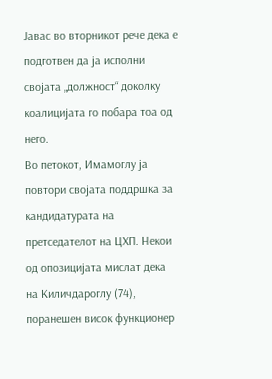Јавас во вторникот рече дека е подготвен да ја исполни својата „должност“ доколку коалицијата го побара тоа од него.
Во петокот, Имамоглу ја повтори својата поддршка за кандидатурата на претседателот на ЦХП. Некои од опозицијата мислат дека на Киличдароглу (74), поранешен висок функционер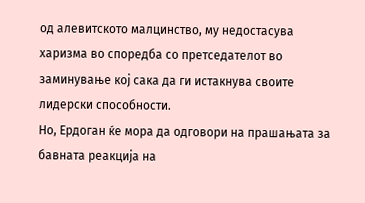од алевитското малцинство, му недостасува харизма во споредба со претседателот во заминување кој сака да ги истакнува своите лидерски способности.
Но, Ердоган ќе мора да одговори на прашањата за бавната реакција на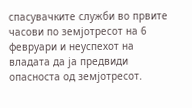спасувачките служби во првите часови по земјотресот на 6 февруари и неуспехот на владата да ја предвиди опасноста од земјотресот.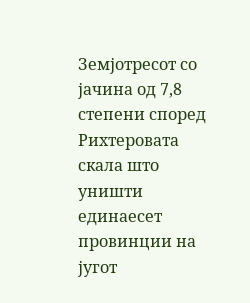Земјотресот со јачина од 7,8 степени според Рихтеровата скала што уништи единаесет провинции на југот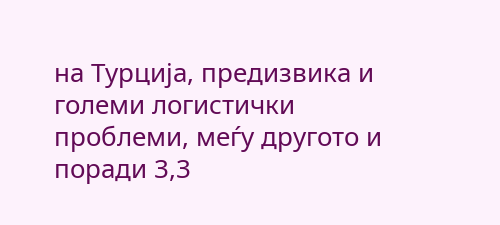на Турција, предизвика и големи логистички проблеми, меѓу другото и поради 3,3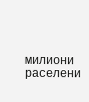милиони раселени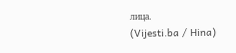лица.
(Vijesti.ba / Hina)